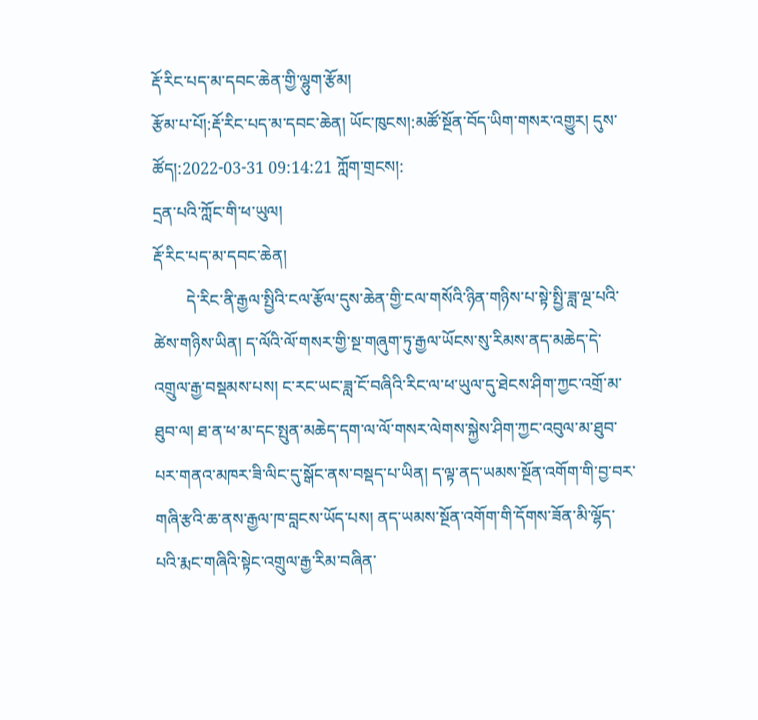རྡོ་རིང་པད་མ་དབང་ཆེན་གྱི་ལྷུག་རྩོམ།
རྩོམ་པ་པོ།:རྡོ་རིང་པད་མ་དབང་ཆེན། ཡོང་ཁུངས།:མཚོ་སྔོན་བོད་ཡིག་གསར་འགྱུར། དུས་ཚོད།:2022-03-31 09:14:21 ཀློག་གྲངས།:
དྲན་པའི་ཀློང་གི་ཕ་ཡུལ།
རྡོ་རིང་པད་མ་དབང་ཆེན།
        དེ་རིང་ནི་རྒྱལ་སྤྱིའི་ངལ་རྩོལ་དུས་ཆེན་གྱི་ངལ་གསོའི་ཉིན་གཉིས་པ་སྟེ་སྤྱི་ཟླ་ལྔ་པའི་ཚེས་གཉིས་ཡིན། ད་ལོའི་ལོ་གསར་གྱི་སྔ་གཞུག་ཏུ་རྒྱལ་ཡོངས་སུ་རིམས་ནད་མཆེད་དེ་འགྲུལ་རྒྱ་བསྡམས་པས། ང་རང་ཡང་ཟླ་ངོ་བཞིའི་རིང་ལ་ཕ་ཡུལ་དུ་ཐེངས་ཤིག་ཀྱང་འགྲོ་མ་ཐུབ་ལ། ཐ་ན་ཕ་མ་དང་སྤུན་མཆེད་དག་ལ་ལོ་གསར་ལེགས་སྐྱེས་ཤིག་ཀྱང་འབུལ་མ་ཐུབ་པར་གནའ་མཁར་ཟི་ལིང་དུ་སྒོང་ནས་བསྡད་པ་ཡིན། ད་ལྟ་ནད་ཡམས་སྔོན་འགོག་གི་བྱ་བར་གཞི་རྩའི་ཆ་ནས་རྒྱལ་ཁ་བླངས་ཡོད་པས། ནད་ཡམས་སྔོན་འགོག་གི་དོགས་ཟོན་མི་ལྷོད་པའི་རྨང་གཞིའི་སྟེང་འགྲུལ་རྒྱ་རིམ་བཞིན་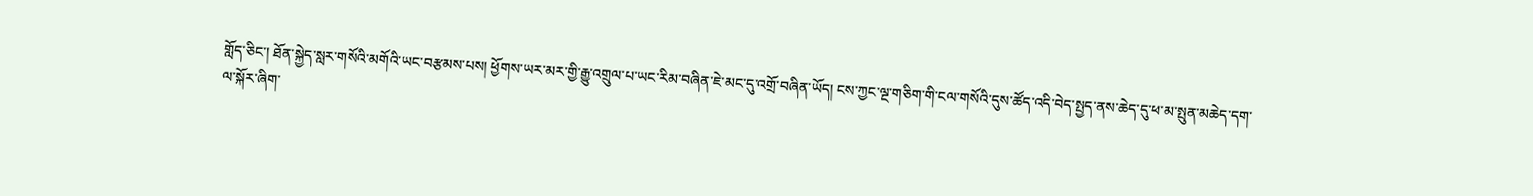གློད་ཅིང་། ཐོན་སྐྱེད་སླར་གསོའི་མགོའི་ཡང་བརྩམས་པས། ཕྱོགས་ཡར་མར་གྱི་རྒྱུ་འགྲུལ་པ་ཡང་རིམ་བཞིན་ཇེ་མང་དུ་འགྲོ་བཞིན་ཡོད། ངས་ཀྱང་ལྔ་གཅིག་གི་ངལ་གསོའི་དུས་ཚོད་འདི་བེད་སྤྱད་ནས་ཆེད་དུ་ཕ་མ་སྤུན་མཆེད་དག་ལ་སྐོར་ཞིག་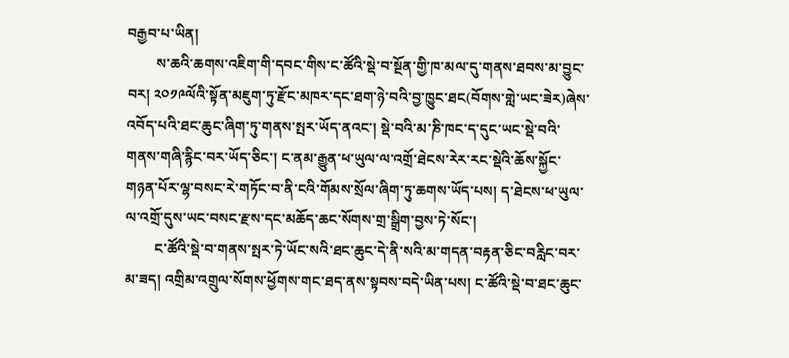བརྒྱབ་པ་ཡིན།
        ས་ཆའི་ཆགས་འཇིག་གི་དབང་གིས་ང་ཚོའི་སྡེ་བ་སྔོན་གྱི་ཁ་མལ་དུ་གནས་ཐབས་མ་བྱུང་བར། ༢༠༡༩ལོའི་སྟོན་མཇུག་ཏུ་རྫོང་མཁར་དང་ཐག་ཉེ་བའི་བྱ་ཁྱུང་ཐང(བོགས་གླེ་ཡང་ཟེར)ཞེས་འབོད་པའི་ཐང་ཆུང་ཞིག་ཏུ་གནས་སྤར་ཡོད་ནའང་། སྡེ་བའི་མ་ཎི་ཁང་ད་དུང་ཡང་སྡེ་བའི་གནས་གཞི་རྙིང་བར་ཡོད་ཅིང་། ང་ནམ་རྒྱུན་ཕ་ཡུལ་ལ་འགྲོ་ཐེངས་རེར་རང་སྡེའི་ཆོས་སྐྱོང་གཉན་པོར་ལྷ་བསང་རེ་གཏོང་བ་ནི་ངའི་གོམས་སྲོལ་ཞིག་ཏུ་ཆགས་ཡོད་པས། ད་ཐེངས་ཕ་ཡུལ་ལ་འགྲོ་དུས་ཡང་བསང་རྫས་དང་མཆོད་ཆང་སོགས་གྲ་སྒྲིག་བྱས་ཏེ་སོང་།
        ང་ཚོའི་སྡེ་བ་གནས་སྤར་ཏེ་ཡོང་སའི་ཐང་ཆུང་དེ་ནི་སའི་མ་གདན་བརྟན་ཅིང་བརླིང་བར་མ་ཟད། འགྲིམ་འགྲུལ་སོགས་ཕྱོགས་གང་ཐད་ནས་སྟབས་བདེ་ཡིན་པས། ང་ཚོའི་སྡེ་བ་ཐང་ཆུང་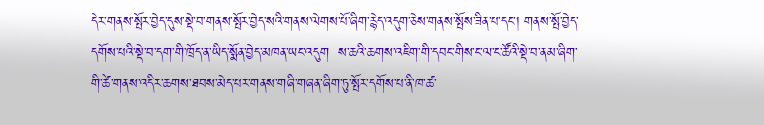དེར་གནས་སྤོར་བྱེད་དུས་སྡེ་བ་གནས་སྤོར་བྱེད་སའི་གནས་ལེགས་པོ་ཞིག་རྙེད་འདུག་ཅེས་གནས་སྤོས་ཟིན་པ་དང་། གནས་སྤོ་བྱེད་དགོས་པའི་སྡེ་བ་དག་གི་ཁྲོད་ན་ཡིད་སྨོན་བྱེད་མཁན་ཡང་འདུག  ས་ཆའི་ཆགས་འཇིག་གི་དབང་གིས་ང་ལ་ང་ཚོའི་སྡེ་བ་ནམ་ཞིག་གི་ཚེ་གནས་འདིར་ཆགས་ཐབས་མེད་པར་གནས་གཞི་གཞན་ཞིག་ཏུ་སྤོར་དགོས་པ་ནི་ཁ་ཚ་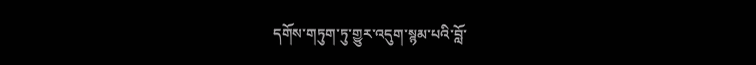དགོས་གཏུག་ཏུ་གྱུར་འདུག་སྙམ་པའི་བློ་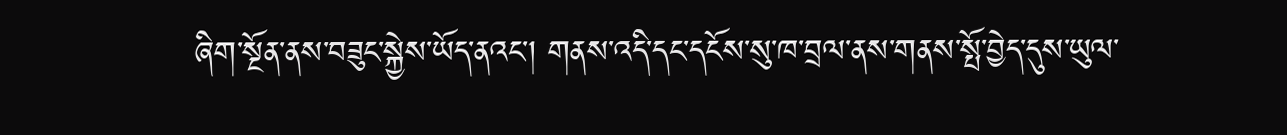ཞིག་སྔོན་ནས་བཟུང་སྐྱེས་ཡོད་ནའང་། གནས་འདི་དང་དངོས་སུ་ཁ་བྲལ་ནས་གནས་སྤོ་བྱེད་དུས་ཡུལ་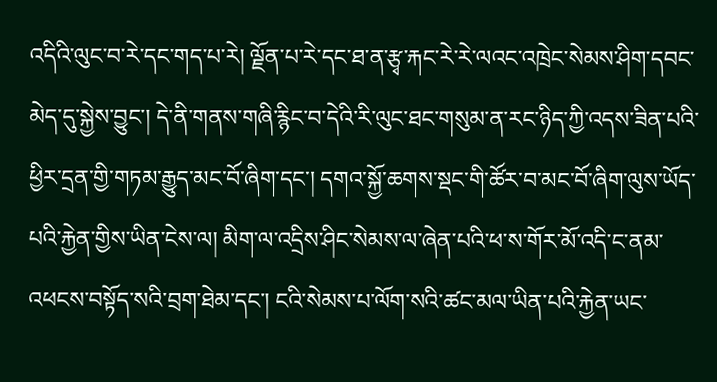འདིའི་ལུང་བ་རེ་དང་གད་པ་རེ། ལྗོན་པ་རེ་དང་ཐ་ན་རྩྭ་རྐང་རེ་རེ་ལའང་འཁྲེང་སེམས་ཤིག་དབང་མེད་དུ་སྐྱེས་བྱུང་། དེ་ནི་གནས་གཞི་རྙིང་བ་དེའི་རི་ལུང་ཐང་གསུམ་ན་རང་ཉིད་ཀྱི་འདས་ཟིན་པའི་ཕྱིར་དྲན་གྱི་གཏམ་རྒྱུད་མང་བོ་ཞིག་དང་། དགའ་སྐྱོ་ཆགས་སྡང་གི་ཚོར་བ་མང་བོ་ཞིག་ལུས་ཡོད་པའི་རྐྱེན་གྱིས་ཡིན་ངེས་ལ། མིག་ལ་འདྲིས་ཤིང་སེམས་ལ་ཞེན་པའི་ཕ་ས་གོར་མོ་འདི་ང་ནམ་འཕངས་བསྟོད་སའི་བྲག་ཐེམ་དང་། ངའི་སེམས་པ་ལོག་སའི་ཚང་མལ་ཡིན་པའི་རྐྱེན་ཡང་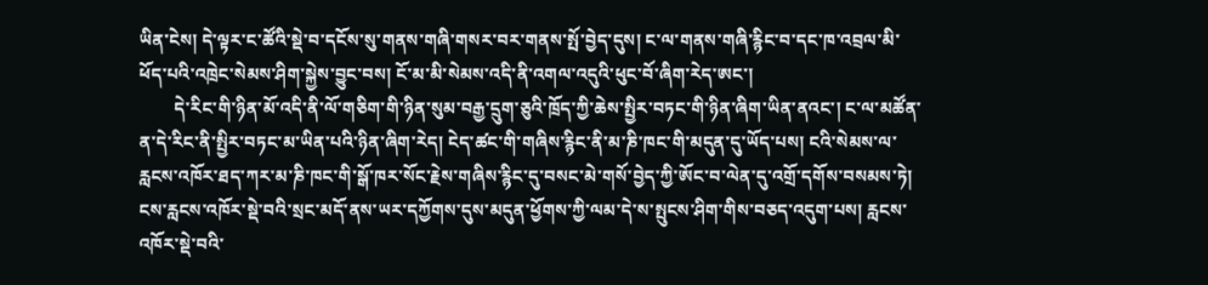ཡིན་ངེས། དེ་ལྟར་ང་ཚོའི་སྡེ་བ་དངོས་སུ་གནས་གཞི་གསར་བར་གནས་སྤོ་བྱེད་དུས། ང་ལ་གནས་གཞི་རྙིང་བ་དང་ཁ་འབྲལ་མི་ཕོད་པའི་འཁྲེང་སེམས་ཤིག་སྐྱེས་བྱུང་བས། ངོ་མ་མི་སེམས་འདི་ནི་འགལ་འདུའི་ཕུང་བོ་ཞིག་རེད་ཨང་།
        དེ་རིང་གི་ཉིན་མོ་འདི་ནི་ལོ་གཅིག་གི་ཉིན་སུམ་བརྒྱ་དྲུག་ཅུའི་ཁྲོད་ཀྱི་ཆེས་སྤྱིར་བཏང་གི་ཉིན་ཞིག་ཡིན་ནའང་། ང་ལ་མཚོན་ན་དེ་རིང་ནི་སྤྱིར་བཏང་མ་ཡིན་པའི་ཉིན་ཞིག་རེད། ངེད་ཚང་གི་གཞིས་རྙིང་ནི་མ་ཎི་ཁང་གི་མདུན་དུ་ཡོད་པས། ངའི་སེམས་ལ་རླངས་འཁོར་ཐད་ཀར་མ་ཎི་ཁང་གི་སྒོ་ཁར་སོང་རྗེས་གཞིས་རྙིང་དུ་བསང་མེ་གསོ་བྱེད་ཀྱི་ཨོང་བ་ལེན་དུ་འགྲོ་དགོས་བསམས་ཏེ། ངས་རླངས་འཁོར་སྡེ་བའི་སྲང་མདོ་ནས་ཡར་དཀྱོགས་དུས་མདུན་ཕྱོགས་ཀྱི་ལམ་དེ་ས་སྤུངས་ཤིག་གིས་བཅད་འདུག་པས། རླངས་འཁོར་སྡེ་བའི་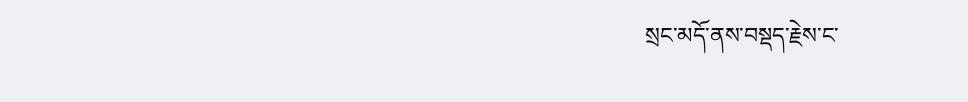སྲང་མདོ་ནས་བསྡད་རྗེས་ང་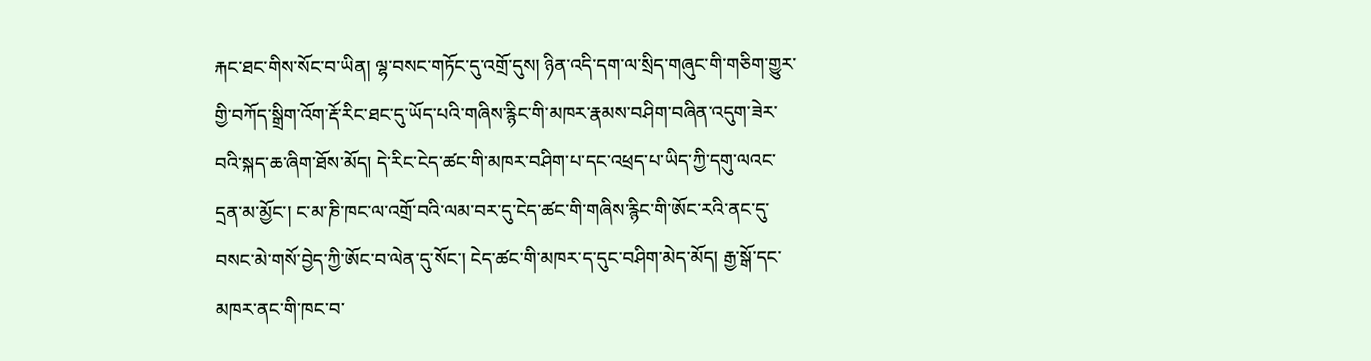རྐང་ཐང་གིས་སོང་བ་ཡིན། ལྷ་བསང་གཏོང་དུ་འགྲོ་དུས། ཉིན་འདི་དག་ལ་སྲིད་གཞུང་གི་གཅིག་གྱུར་གྱི་བཀོད་སྒྲིག་འོག་རྡོ་རིང་ཐང་དུ་ཡོད་པའི་གཞིས་རྙིང་གི་མཁར་རྣམས་བཤིག་བཞིན་འདུག་ཟེར་བའི་སྐད་ཆ་ཞིག་ཐོས་མོད། དེ་རིང་ངེད་ཚང་གི་མཁར་བཤིག་པ་དང་འཕྲད་པ་ཡིད་ཀྱི་དགུ་ལའང་དྲན་མ་མྱོང་། ང་མ་ཎི་ཁང་ལ་འགྲོ་བའི་ལམ་བར་དུ་ངེད་ཚང་གི་གཞིས་རྙིང་གི་ཨོང་རའི་ནང་དུ་བསང་མེ་གསོ་བྱེད་ཀྱི་ཨོང་བ་ལེན་དུ་སོང་། ངེད་ཚང་གི་མཁར་ད་དུང་བཤིག་མེད་མོད། རྒྱ་སྒོ་དང་མཁར་ནང་གི་ཁང་བ་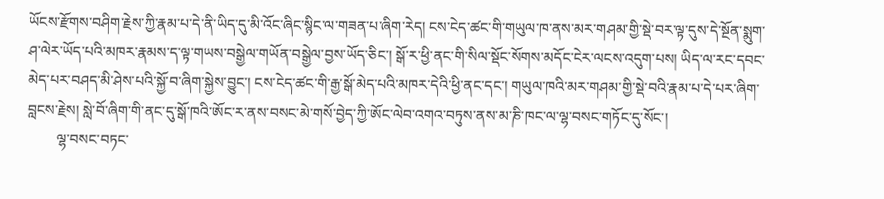ཡོངས་རྫོགས་བཤིག་རྗེས་ཀྱི་རྣམ་པ་དེ་ནི་ཡིད་དུ་མི་འོང་ཞིང་སྙིང་ལ་གཟན་པ་ཞིག་རེད། ངས་ངེད་ཚང་གི་གཡུལ་ཁ་ནས་མར་གཤམ་གྱི་སྡེ་བར་ལྟ་དུས་དེ་སྔོན་སྨུག་ཤ་ལེར་ཡོད་པའི་མཁར་རྣམས་ད་ལྟ་གཡས་བསྒྱེལ་གཡོན་བསྒྱེལ་བྱས་ཡོད་ཅིང་། སྒོ་ར་ཕྱི་ནང་གི་སིལ་སྡོང་སོགས་མདོང་ངེར་ལངས་འདུག་པས། ཡིད་ལ་རང་དབང་མེད་པར་བཤད་མི་ཤེས་པའི་སྐྱོ་བ་ཞིག་སྐྱེས་བྱུང་། ངས་ངེད་ཚང་གི་རྒྱ་སྒོ་མེད་པའི་མཁར་དེའི་ཕྱི་ནང་དང་། གཡུལ་ཁའི་མར་གཤམ་གྱི་སྡེ་བའི་རྣམ་པ་དེ་པར་ཞིག་བླངས་རྗེས། སླེ་བོ་ཞིག་གི་ནང་དུ་སྒོ་ཁའི་ཨོང་ར་ནས་བསང་མེ་གསོ་བྱེད་ཀྱི་ཨོང་ལེབ་འགའ་བཏུས་ནས་མ་ཎི་ཁང་ལ་ལྷ་བསང་གཏོང་དུ་སོང་།
        ལྷ་བསང་བཏང་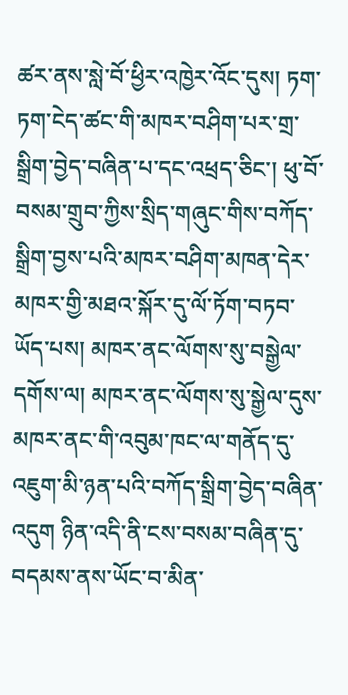ཚར་ནས་སླེ་བོ་ཕྱིར་འཁྱེར་འོང་དུས། ཏག་ཏག་ངེད་ཚང་གི་མཁར་བཤིག་པར་གྲ་སྒྲིག་བྱེད་བཞིན་པ་དང་འཕྲད་ཅིང་། ཕུ་བོ་བསམ་གྲུབ་ཀྱིས་སྲིད་གཞུང་གིས་བཀོད་སྒྲིག་བྱས་པའི་མཁར་བཤིག་མཁན་དེར་མཁར་གྱི་མཐའ་སྐོར་དུ་ལོ་ཏོག་བཏབ་ཡོད་པས། མཁར་ནང་ལོགས་སུ་བསྒྱེལ་དགོས་ལ། མཁར་ནང་ལོགས་སུ་སྒྱེལ་དུས་མཁར་ནང་གི་འབུམ་ཁང་ལ་གནོད་དུ་འཇུག་མི་ཉན་པའི་བཀོད་སྒྲིག་བྱེད་བཞིན་འདུག ཉིན་འདི་ནི་ངས་བསམ་བཞིན་དུ་བདམས་ནས་ཡོང་བ་མིན་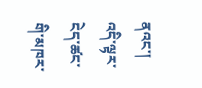ནའང་། འདི་ལྟར་ངེད་ཚང་གི་མཁར་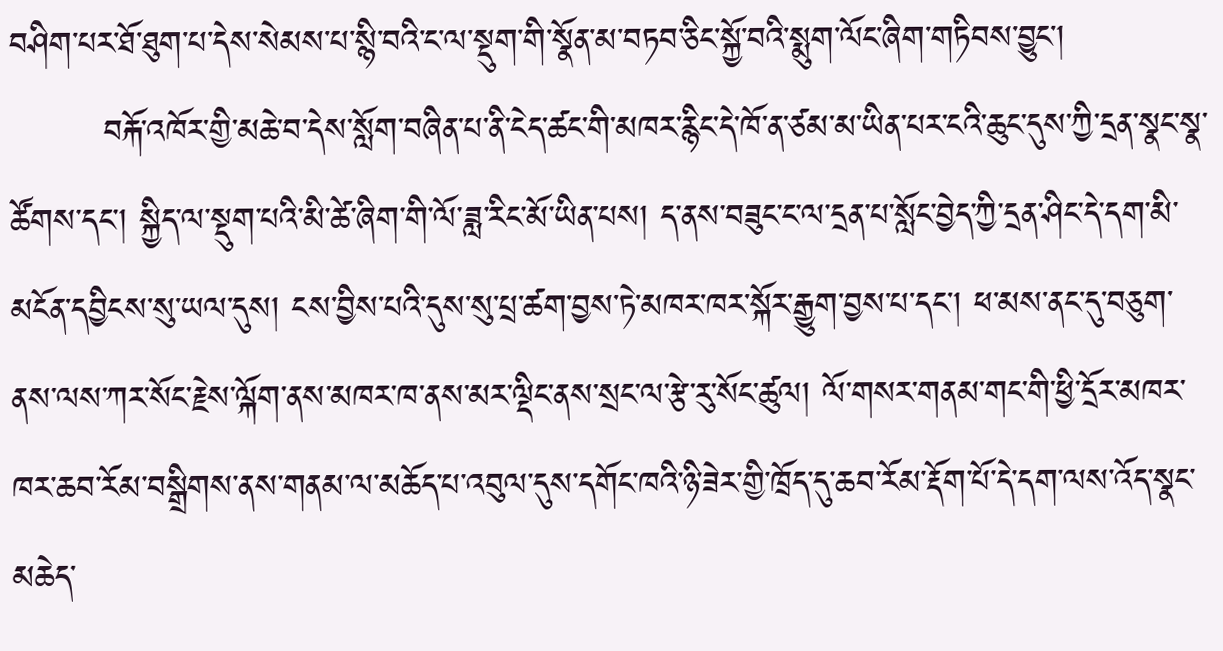བཤིག་པར་ཐོ་ཐུག་པ་དེས་སེམས་པ་སྙི་བའི་ང་ལ་སྡུག་གི་སྣོན་མ་བཏབ་ཅིང་སྐྱོ་བའི་སྨུག་ལོང་ཞིག་གཏིབས་བྱུང་།
        བརྐོ་འཁོར་གྱི་མཆེ་བ་དེས་སློག་བཞིན་པ་ནི་ངེད་ཚང་གི་མཁར་རྙིང་དེ་ཁོ་ན་ཙམ་མ་ཡིན་པར་ངའི་ཆུང་དུས་ཀྱི་དྲན་སྣང་སྣ་ཚོགས་དང་། སྐྱིད་ལ་སྡུག་པའི་མི་ཚེ་ཞིག་གི་ལོ་ཟླ་རིང་མོ་ཡིན་པས། ད་ནས་བཟུང་ང་ལ་དྲན་པ་སློང་བྱེད་ཀྱི་དྲན་ཤིང་དེ་དག་མི་མངོན་དབྱིངས་སུ་ཡལ་དུས། ངས་བྱིས་པའི་དུས་སུ་པྲ་ཚག་བྱས་ཏེ་མཁར་ཁར་སྐོར་རྒྱུག་བྱས་པ་དང་། ཕ་མས་ནང་དུ་བཅུག་ནས་ལས་ཀར་སོང་རྗེས་ལྐོག་ནས་མཁར་ཁ་ནས་མར་ལྡིང་ནས་སྲང་ལ་རྩེ་རུ་སོང་ཚུལ། ལོ་གསར་གནམ་གང་གི་ཕྱི་དྲོར་མཁར་ཁར་ཆབ་རོམ་བསྒྲིགས་ནས་གནམ་ལ་མཆོད་པ་འབུལ་དུས་དགོང་ཁའི་ཉི་ཟེར་གྱི་ཁྲོད་དུ་ཆབ་རོམ་རྡོག་པོ་དེ་དག་ལས་འོད་སྣང་མཆེད་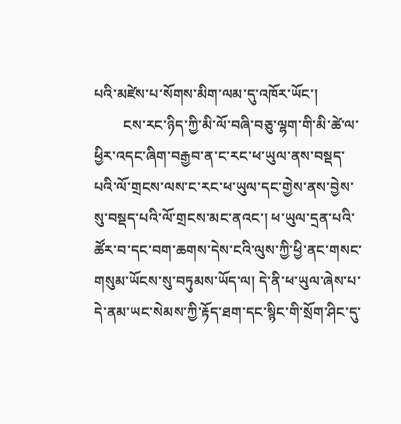པའི་མཛེས་པ་སོགས་མིག་ལམ་དུ་འཁོར་ཡོང་།
        ངས་རང་ཉིད་ཀྱི་མི་ལོ་བཞི་བཅུ་ལྷག་གི་མི་ཚེ་ལ་ཕྱིར་འདང་ཞིག་བརྒྱབ་ན་ང་རང་ཕ་ཡུལ་ནས་བསྡད་པའི་ལོ་གྲངས་ལས་ང་རང་ཕ་ཡུལ་དང་གྱེས་ནས་བྱེས་སུ་བསྡད་པའི་ལོ་གྲངས་མང་ནའང་། ཕ་ཡུལ་དྲན་པའི་ཚོར་བ་དང་བག་ཆགས་དེས་ངའི་ལུས་ཀྱི་ཕྱི་ནང་གསང་གསུམ་ཡོངས་སུ་བཏུམས་ཡོད་ལ། དེ་ནི་ཕ་ཡུལ་ཞེས་པ་དེ་ནམ་ཡང་སེམས་ཀྱི་རྟོད་ཐག་དང་སྙིང་གི་སྲོག་ཤིང་དུ་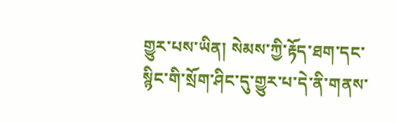གྱུར་པས་ཡིན། སེམས་ཀྱི་རྟོད་ཐག་དང་སྙིང་གི་སྲོག་ཤིང་དུ་གྱུར་པ་དེ་ནི་གནས་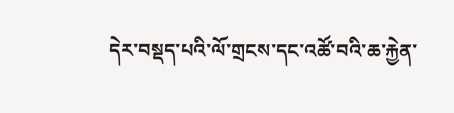དེར་བསྡད་པའི་ལོ་གྲངས་དང་འཚོ་བའི་ཆ་རྐྱེན་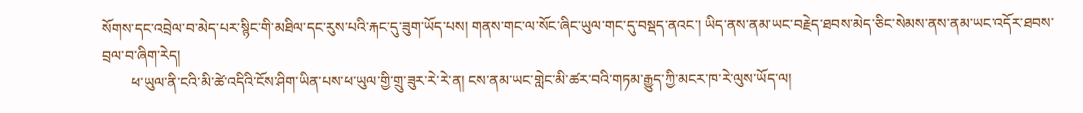སོགས་དང་འབྲེལ་བ་མེད་པར་སྙིང་གི་མཐིལ་དང་རུས་པའི་རྐང་དུ་ཟུག་ཡོད་པས། གནས་གང་ལ་སོང་ཞིང་ཡུལ་གང་དུ་བསྡད་ནའང་། ཡིད་ནས་ནམ་ཡང་བརྗེད་ཐབས་མེད་ཅིང་སེམས་ནས་ནམ་ཡང་འདོར་ཐབས་བྲལ་བ་ཞིག་རེད།
        ཕ་ཡུལ་ནི་ངའི་མི་ཚེ་འདིའི་ངོས་ཤིག་ཡིན་པས་ཕ་ཡུལ་གྱི་གྲུ་ཟུར་རེ་རེ་ན། ངས་ནམ་ཡང་གླེང་མི་ཚར་བའི་གཏམ་རྒྱུད་ཀྱི་མངར་ཁ་རེ་ལུས་ཡོད་ལ།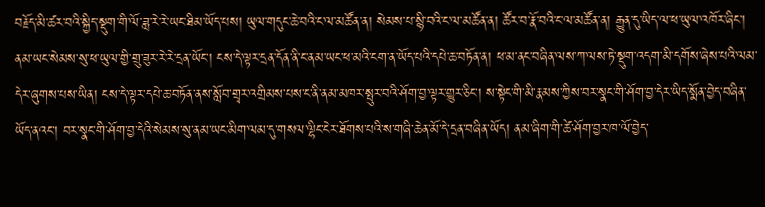བརྗོད་མི་ཚར་བའི་སྐྱིད་སྡུག་གི་ལོ་ཟླ་རེ་རེ་ཡང་ཐིམ་ཡོད་པས། ཡུལ་གདུང་ཆེ་བའི་ང་ལ་མཚོན་ན། སེམས་པ་སྙི་བའི་ང་ལ་མཚོན་ན། ཚོར་བ་རྣོ་བའི་ང་ལ་མཚོན་ན། རྒྱུན་དུ་ཡིད་ལ་ཕ་ཡུལ་འཁོར་ཞིང་། ནམ་ཡང་སེམས་སུ་ཕ་ཡུལ་གྱི་གྲུ་ཟུར་རེ་རེ་དྲན་ཡོང་། ངས་དེ་ལྟར་དྲན་དོན་ནི་ང་ནམ་ཡང་ཕ་མའི་ངག་ན་ཡོད་པའི་དཔེ་ཆ་བཏོན་ན། ཕ་མ་ནང་བཞིན་ལས་ཀ་ལས་ཏེ་སྡུག་འདག་མི་དགོས་ཞེས་པའི་ལམ་དེར་ཞུགས་པས་ཡིན། ངས་དེ་ལྟར་དཔེ་ཆ་བཏོན་ནས་སློབ་གྲྭར་འགྲིམས་པས་ང་ནི་ནམ་མཁར་སྤུར་བའི་ཤོག་བྱ་ལྟར་གྱུར་ཅིང་། ས་སྟེང་གི་མི་རྣམས་ཀྱིས་བར་སྣང་གི་ཤོག་བྱ་དེར་ཡིད་སྨོན་བྱེད་བཞིན་ཡོད་ནའང་། བར་སྣང་གི་ཤོག་བྱ་དེའི་སེམས་སུ་ནམ་ཡང་མིག་ལམ་དུ་གསལ་ལྷིང་ངེར་ཐོགས་པའི་ས་གཞི་ཆེན་མོ་དེ་དྲན་བཞིན་ཡོད། ནམ་ཞིག་གི་ཚེ་ཤོག་བྱར་ཁ་ལོ་བྱེད་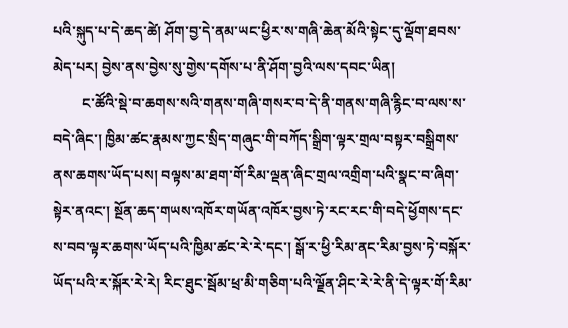པའི་སྐུད་པ་དེ་ཆད་ཚེ། ཤོག་བྱ་དེ་ནམ་ཡང་ཕྱིར་ས་གཞི་ཆེན་མོའི་སྟེང་དུ་ལྡོག་ཐབས་མེད་པར། བྱེས་ནས་བྱེས་སུ་གྱེས་དགོས་པ་ནི་ཤོག་བྱའི་ལས་དབང་ཡིན།
        ང་ཚོའི་སྡེ་བ་ཆགས་སའི་གནས་གཞི་གསར་བ་དེ་ནི་གནས་གཞི་རྙིང་བ་ལས་ས་བདེ་ཞིང་། ཁྱིམ་ཚང་རྣམས་ཀྱང་སྲིད་གཞུང་གི་བཀོད་སྒྲིག་ལྟར་གྲལ་བསྟར་བསྒྲིགས་ནས་ཆགས་ཡོད་པས། བལྟས་མ་ཐག་གོ་རིམ་ལྡན་ཞིང་གྲལ་འགྲིག་པའི་སྣང་བ་ཞིག་སྟེར་ནའང་། སྔོན་ཆད་གཡས་འཁོར་གཡོན་འཁོར་བྱས་ཏེ་རང་རང་གི་བདེ་ཕྱོགས་དང་ས་བབ་ལྟར་ཆགས་ཡོད་པའི་ཁྱིམ་ཚང་རེ་རེ་དང་། སྒོ་ར་ཕྱི་རིམ་ནང་རིམ་བྱས་ཏེ་བསྐོར་ཡོད་པའི་ར་སྐོར་རེ་རེ། རིང་ཐུང་སྦོམ་ཕྲ་མི་གཅིག་པའི་ལྗོན་ཤིང་རེ་རེ་ནི་དེ་ལྟར་གོ་རིམ་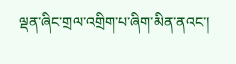ལྡན་ཞིང་གྲལ་འགྲིག་པ་ཞིག་མིན་ནའང་།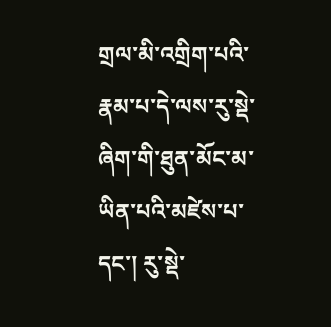གྲལ་མི་འགྲིག་པའི་རྣམ་པ་དེ་ལས་རུ་སྡེ་ཞིག་གི་ཐུན་མོང་མ་ཡིན་པའི་མཛེས་པ་དང་། རུ་སྡེ་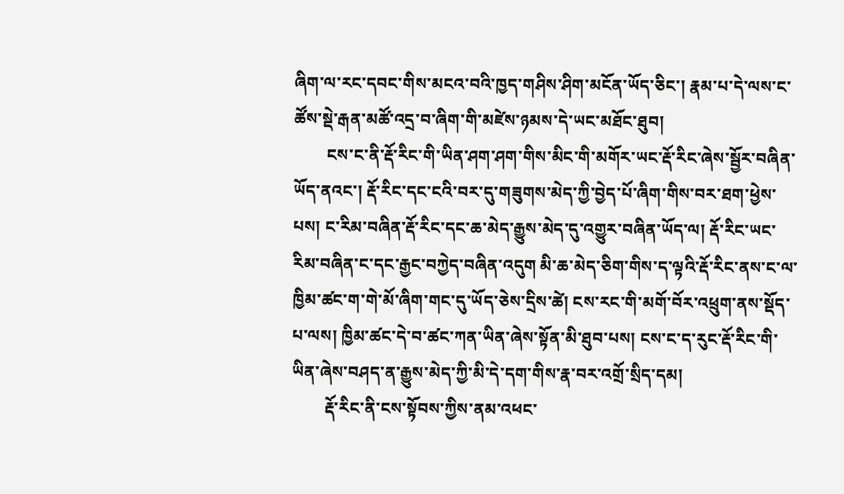ཞིག་ལ་རང་དབང་གིས་མངའ་བའི་ཁྱད་གཤིས་ཤིག་མངོན་ཡོད་ཅིང་། རྣམ་པ་དེ་ལས་ང་ཚོས་སྡེ་རྒན་མཚོ་འདྲ་བ་ཞིག་གི་མཛེས་ཉམས་དེ་ཡང་མཐོང་ཐུབ།
        ངས་ང་ནི་རྡོ་རིང་གི་ཡིན་ཤག་ཤག་གིས་མིང་གི་མགོར་ཡང་རྡོ་རིང་ཞེས་སྦྱོར་བཞིན་ཡོད་ནའང་། རྡོ་རིང་དང་ངའི་བར་དུ་གཟུགས་མེད་ཀྱི་བྱེད་པོ་ཞིག་གིས་བར་ཐག་ཕྱེས་པས། ང་རིམ་བཞིན་རྡོ་རིང་དང་ཆ་མེད་རྒྱུས་མེད་དུ་འགྱུར་བཞིན་ཡོད་ལ། རྡོ་རིང་ཡང་རིམ་བཞིན་ང་དང་རྒྱང་བཀྱེད་བཞིན་འདུག མི་ཆ་མེད་ཅིག་གིས་ད་ལྟའི་རྡོ་རིང་ནས་ང་ལ་ཁྱིམ་ཚང་ག་གེ་མོ་ཞིག་གང་དུ་ཡོད་ཅེས་དྲིས་ཚེ། ངས་རང་གི་མགོ་བོར་འཕྲུག་ནས་སྡོད་པ་ལས། ཁྱིམ་ཚང་དེ་བ་ཚང་ཀན་ཡིན་ཞེས་སྟོན་མི་ཐུབ་པས། ངས་ང་ད་རུང་རྡོ་རིང་གི་ཡིན་ཞེས་བཤད་ན་རྒྱུས་མེད་ཀྱི་མི་དེ་དག་གིས་རྣ་བར་འགྲོ་སྲིད་དམ།
        རྡོ་རིང་ནི་ངས་སྟོབས་ཀྱིས་ནམ་འཕང་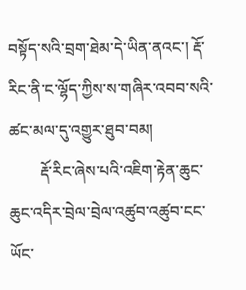བསྟོད་སའི་བྲག་ཐེམ་དེ་ཡིན་ནའང་། རྡོ་རིང་ནི་ང་ལྷོད་ཀྱིས་ས་གཞིར་འབབ་སའི་ཚང་མལ་དུ་འགྱུར་ཐུབ་བམ།
        རྡོ་རིང་ཞེས་པའི་འཇིག་རྟེན་ཆུང་ཆུང་འདིར་བྲེལ་བྲེལ་འཚུབ་འཚུབ་ངང་ཡོང་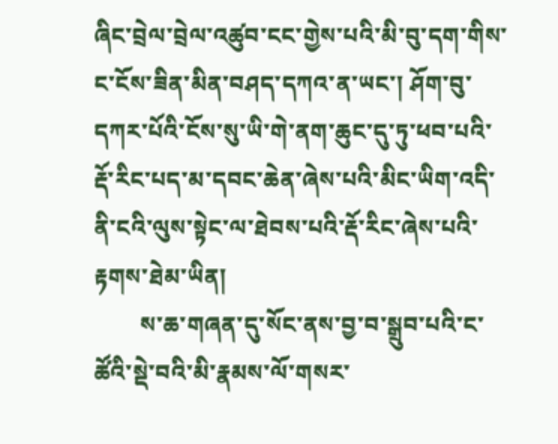ཞིང་བྲེལ་བྲེལ་འཚུབ་ངང་གྱེས་པའི་མི་བུ་དག་གིས་ང་ངོས་ཟིན་མིན་བཤད་དཀའ་ན་ཡང་། ཤོག་བུ་དཀར་པོའི་ངོས་སུ་ཡི་གེ་ནག་ཆུང་དུ་ཏུ་ཕབ་པའི་རྡོ་རིང་པད་མ་དབང་ཆེན་ཞེས་པའི་མིང་ཡིག་འདི་ནི་ངའི་ལུས་སྟེང་ལ་ཐེབས་པའི་རྡོ་རིང་ཞེས་པའི་རྟགས་ཐེམ་ཡིན།
        ས་ཆ་གཞན་དུ་སོང་ནས་བྱ་བ་སྒྲུབ་པའི་ང་ཚོའི་སྡེ་བའི་མི་རྣམས་ལོ་གསར་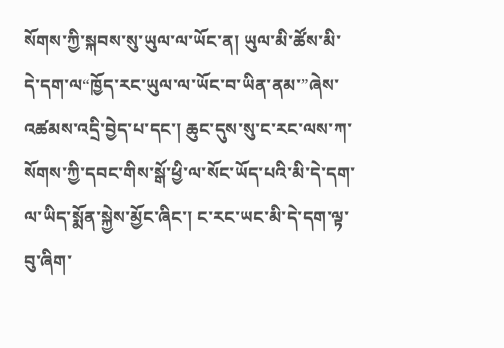སོགས་ཀྱི་སྐབས་སུ་ཡུལ་ལ་ཡོང་ན། ཡུལ་མི་ཚོས་མི་དེ་དག་ལ“ཁྱོད་རང་ཡུལ་ལ་ཡོང་བ་ཡིན་ནམ་”ཞེས་འཚམས་འདྲི་བྱེད་པ་དང་། ཆུང་དུས་སུ་ང་རང་ལས་ཀ་སོགས་ཀྱི་དབང་གིས་སྒོ་ཕྱི་ལ་སོང་ཡོད་པའི་མི་དེ་དག་ལ་ཡིད་སྨོན་སྐྱེས་མྱོང་ཞིང་། ང་རང་ཡང་མི་དེ་དག་ལྟ་བུ་ཞིག་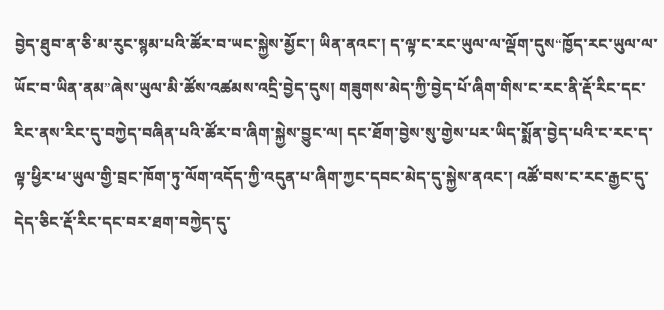བྱེད་ཐུབ་ན་ཅི་མ་རུང་སྙམ་པའི་ཚོར་བ་ཡང་སྐྱེས་མྱོང་། ཡིན་ནའང་། ད་ལྟ་ང་རང་ཡུལ་ལ་ལྡོག་དུས“ཁྱོད་རང་ཡུལ་ལ་ཡོང་བ་ཡིན་ནམ”ཞེས་ཡུལ་མི་ཚོས་འཚམས་འདྲི་བྱེད་དུས། གཟུགས་མེད་ཀྱི་བྱེད་པོ་ཞིག་གིས་ང་རང་ནི་རྡོ་རིང་དང་རིང་ནས་རིང་དུ་བཀྱེད་བཞིན་པའི་ཚོར་བ་ཞིག་སྐྱེས་བྱུང་ལ། དང་ཐོག་བྱེས་སུ་གྱེས་པར་ཡིད་སྨོན་བྱེད་པའི་ང་རང་ད་ལྟ་ཕྱིར་ཕ་ཡུལ་གྱི་བྲང་ཁོག་ཏུ་ལོག་འདོད་ཀྱི་འདུན་པ་ཞིག་ཀྱང་དབང་མེད་དུ་སྐྱེས་ནའང་། འཚོ་བས་ང་རང་རྒྱང་དུ་དེད་ཅིང་རྡོ་རིང་དང་བར་ཐག་བཀྱེད་དུ་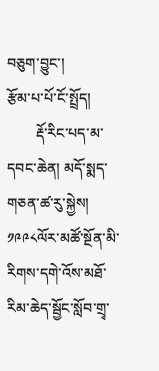བཅུག་བྱུང་།
རྩོམ་པ་པོ་ངོ་སྤྲོད།
        རྡོ་རིང་པད་མ་དབང་ཆེན། མདོ་སྨད་གཅན་ཚ་རུ་སྐྱེས། ༡༩༩༨ལོར་མཚོ་སྔོན་མི་རིགས་དགེ་འོས་མཐོ་རིམ་ཆེད་སྦྱོང་སློབ་གྲྭ་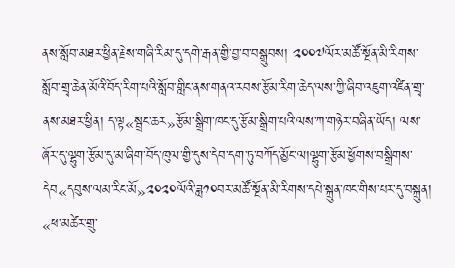ནས་སློབ་མཐར་ཕྱིན་རྗེས་གཞི་རིམ་དུ་དགེ་རྒན་གྱི་བྱ་བ་བསྒྲུབས། ༢༠༠༧ལོར་མཚོ་སྔོན་མི་རིགས་སློབ་གྲྭ་ཆེན་མོའི་བོད་རིག་པའི་སློབ་གླིང་ནས་གནའ་རབས་རྩོམ་རིག་ཆེད་ལས་ཀྱི་ཞིབ་འཇུག་འཛིན་གྲྭ་ནས་མཐར་ཕྱིན། ད་ལྟ«སྦྲང་ཆར»རྩོམ་སྒྲིག་ཁང་དུ་རྩོམ་སྒྲིག་པའི་ལས་ཀ་གཉེར་བཞིན་ཡོད། ལས་ཞོར་དུ་ལྷུག་རྩོམ་དུ་མ་ཞིག་བོད་ཁུལ་གྱི་དུས་དེབ་དག་ཏུ་བཀོད་མྱོང་ལ།ལྷུག་རྩོམ་ཕྱོགས་བསྒྲིགས་དེབ«དབུས་ལམ་རིང་མོ»༢༠༢༠ལོའི་ཟླ༡༠བར་མཚོ་སྔོན་མི་རིགས་དཔེ་སྐྲུན་ཁང་གིས་པར་དུ་བསྐྲུན། «ཕ་མཚེར་གྲུ་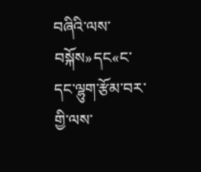བཞིའི་ལས་བསྐོས»དང«ང་དང་ལྷུག་རྩོམ་བར་གྱི་ལས་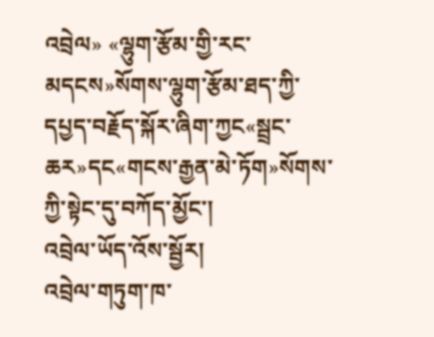འབྲེལ» «ལྷུག་རྩོམ་གྱི་རང་མདངས»སོགས་ལྷུག་རྩོམ་ཐད་ཀྱི་དཔྱད་བརྗོད་སྐོར་ཞིག་ཀྱང«སྦྲང་ཆར»དང«གངས་རྒྱན་མེ་ཏོག»སོགས་ཀྱི་སྟེང་དུ་བཀོད་མྱོང་།
འབྲེལ་ཡོད་འོས་སྦྱོར།
འབྲེལ་གཏུག་ཁ་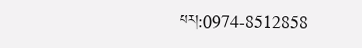པར།:0974-8512858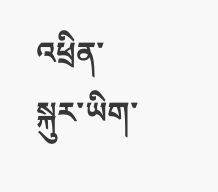འཕྲིན་སྐུར་ཡིག་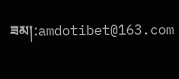ཟམ།:amdotibet@163.com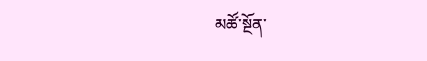མཚོ་སྔོན་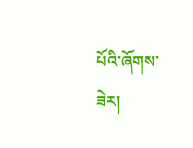པོའི་ཞོགས་ཟེར།